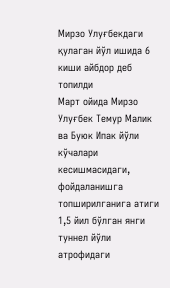Мирзо Улуғбекдаги қулаган йўл ишида 6 киши айбдор деб топилди
Март ойида Мирзо Улуғбек Темур Малик ва Буюк Ипак йўли кўчалари кесишмасидаги, фойдаланишга топширилганига атиги 1,5 йил бўлган янги туннел йўли атрофидаги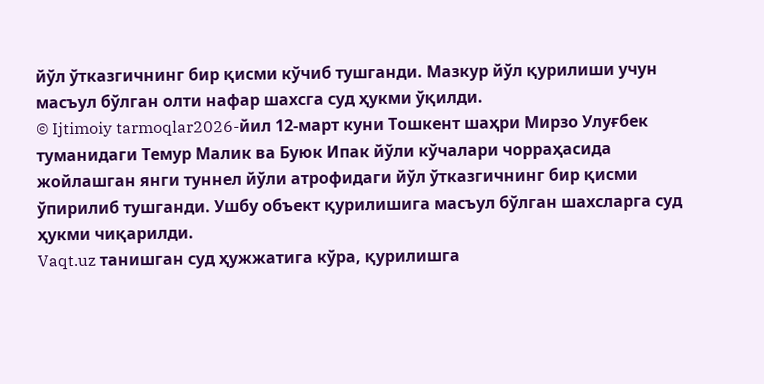йўл ўтказгичнинг бир қисми кўчиб тушганди. Мазкур йўл қурилиши учун масъул бўлган олти нафар шахсга суд ҳукми ўқилди.
© Ijtimoiy tarmoqlar2026-йил 12-март куни Тошкент шаҳри Мирзо Улуғбек туманидаги Темур Малик ва Буюк Ипак йўли кўчалари чорраҳасида жойлашган янги туннел йўли атрофидаги йўл ўтказгичнинг бир қисми ўпирилиб тушганди. Ушбу объект қурилишига масъул бўлган шахсларга суд ҳукми чиқарилди.
Vaqt.uz танишган суд ҳужжатига кўра, қурилишга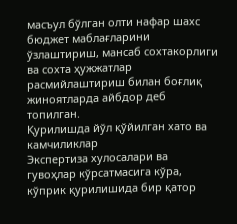масъул бўлган олти нафар шахс бюджет маблағларини ўзлаштириш, мансаб сохтакорлиги ва сохта ҳужжатлар расмийлаштириш билан боғлиқ жиноятларда айбдор деб топилган.
Қурилишда йўл қўйилган хато ва камчиликлар
Экспертиза хулосалари ва гувоҳлар кўрсатмасига кўра, кўприк қурилишида бир қатор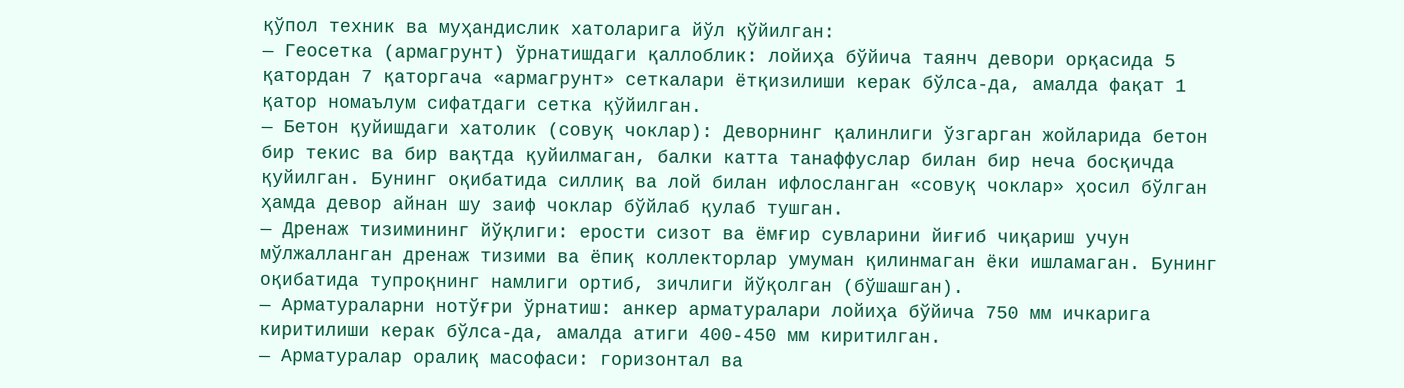қўпол техник ва муҳандислик хатоларига йўл қўйилган:
— Геосетка (армагрунт) ўрнатишдаги қаллоблик: лойиҳа бўйича таянч девори орқасида 5 қатордан 7 қаторгача «армагрунт» сеткалари ётқизилиши керак бўлса-да, амалда фақат 1 қатор номаълум сифатдаги сетка қўйилган.
— Бетон қуйишдаги хатолик (совуқ чоклар): Деворнинг қалинлиги ўзгарган жойларида бетон бир текис ва бир вақтда қуйилмаган, балки катта танаффуслар билан бир неча босқичда қуйилган. Бунинг оқибатида силлиқ ва лой билан ифлосланган «совуқ чоклар» ҳосил бўлган ҳамда девор айнан шу заиф чоклар бўйлаб қулаб тушган.
— Дренаж тизимининг йўқлиги: ерости сизот ва ёмғир сувларини йиғиб чиқариш учун мўлжалланган дренаж тизими ва ёпиқ коллекторлар умуман қилинмаган ёки ишламаган. Бунинг оқибатида тупроқнинг намлиги ортиб, зичлиги йўқолган (бўшашган).
— Арматураларни нотўғри ўрнатиш: анкер арматуралари лойиҳа бўйича 750 мм ичкарига киритилиши керак бўлса-да, амалда атиги 400-450 мм киритилган.
— Арматуралар оралиқ масофаси: горизонтал ва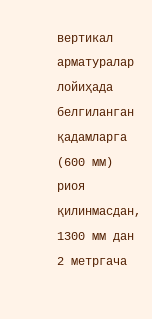вертикал арматуралар лойиҳада белгиланган қадамларга (600 мм) риоя қилинмасдан, 1300 мм дан 2 метргача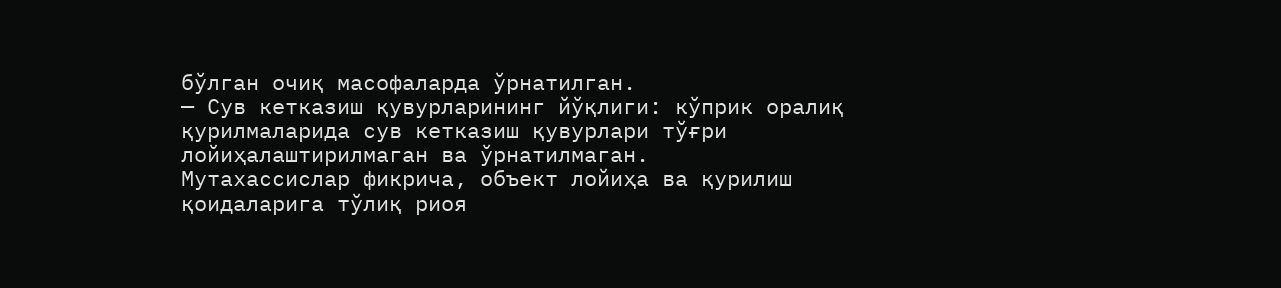бўлган очиқ масофаларда ўрнатилган.
— Сув кетказиш қувурларининг йўқлиги: кўприк оралиқ қурилмаларида сув кетказиш қувурлари тўғри лойиҳалаштирилмаган ва ўрнатилмаган.
Мутахассислар фикрича, объект лойиҳа ва қурилиш қоидаларига тўлиқ риоя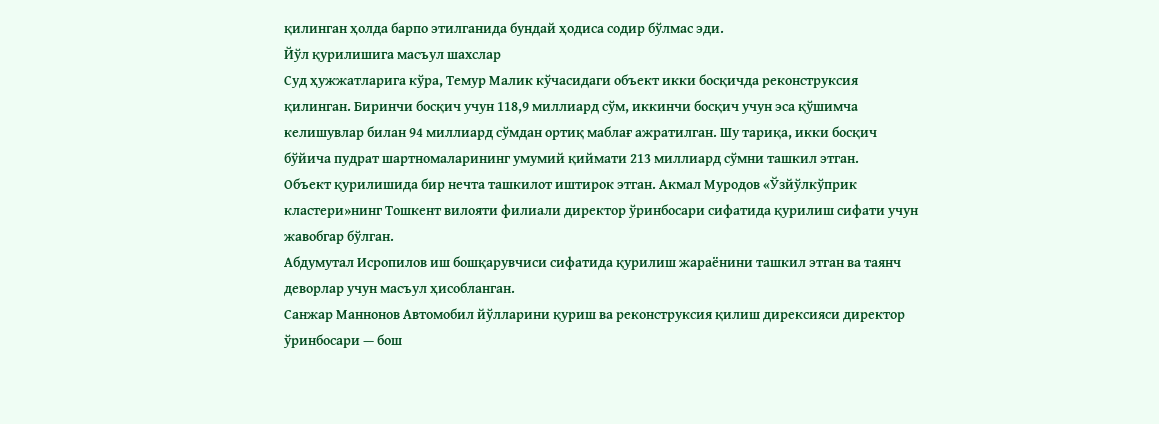қилинган ҳолда барпо этилганида бундай ҳодиса содир бўлмас эди.
Йўл қурилишига масъул шахслар
Суд ҳужжатларига кўра, Темур Малик кўчасидаги объект икки босқичда реконструксия қилинган. Биринчи босқич учун 118,9 миллиард сўм, иккинчи босқич учун эса қўшимча келишувлар билан 94 миллиард сўмдан ортиқ маблағ ажратилган. Шу тариқа, икки босқич бўйича пудрат шартномаларининг умумий қиймати 213 миллиард сўмни ташкил этган.
Объект қурилишида бир нечта ташкилот иштирок этган. Акмал Муродов «Ўзйўлкўприк кластери»нинг Тошкент вилояти филиали директор ўринбосари сифатида қурилиш сифати учун жавобгар бўлган.
Абдумутал Исропилов иш бошқарувчиси сифатида қурилиш жараёнини ташкил этган ва таянч деворлар учун масъул ҳисобланган.
Санжар Маннонов Автомобил йўлларини қуриш ва реконструксия қилиш дирексияси директор ўринбосари — бош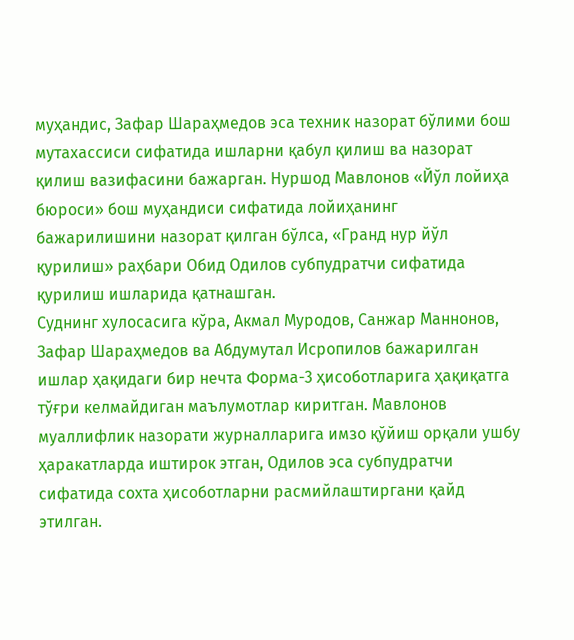муҳандис, Зафар Шараҳмедов эса техник назорат бўлими бош мутахассиси сифатида ишларни қабул қилиш ва назорат қилиш вазифасини бажарган. Нуршод Мавлонов «Йўл лойиҳа бюроси» бош муҳандиси сифатида лойиҳанинг бажарилишини назорат қилган бўлса, «Гранд нур йўл қурилиш» раҳбари Обид Одилов субпудратчи сифатида қурилиш ишларида қатнашган.
Суднинг хулосасига кўра, Акмал Муродов, Санжар Маннонов, Зафар Шараҳмедов ва Абдумутал Исропилов бажарилган ишлар ҳақидаги бир нечта Форма-3 ҳисоботларига ҳақиқатга тўғри келмайдиган маълумотлар киритган. Мавлонов муаллифлик назорати журналларига имзо қўйиш орқали ушбу ҳаракатларда иштирок этган, Одилов эса субпудратчи сифатида сохта ҳисоботларни расмийлаштиргани қайд этилган.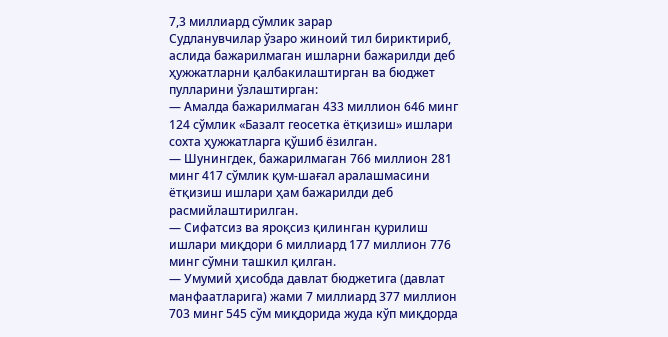7,3 миллиард сўмлик зарар
Судланувчилар ўзаро жиноий тил бириктириб, аслида бажарилмаган ишларни бажарилди деб ҳужжатларни қалбакилаштирган ва бюджет пулларини ўзлаштирган:
— Амалда бажарилмаган 433 миллион 646 минг 124 сўмлик «Базалт геосетка ётқизиш» ишлари сохта ҳужжатларга қўшиб ёзилган.
— Шунингдек, бажарилмаган 766 миллион 281 минг 417 сўмлик қум-шағал аралашмасини ётқизиш ишлари ҳам бажарилди деб расмийлаштирилган.
— Сифатсиз ва яроқсиз қилинган қурилиш ишлари миқдори 6 миллиард 177 миллион 776 минг сўмни ташкил қилган.
— Умумий ҳисобда давлат бюджетига (давлат манфаатларига) жами 7 миллиард 377 миллион 703 минг 545 сўм миқдорида жуда кўп миқдорда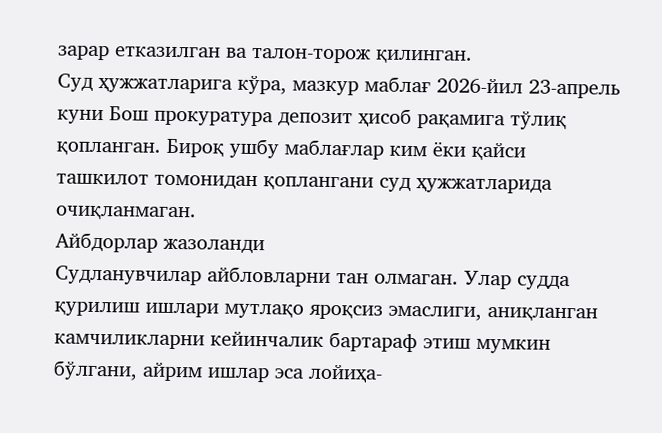зарар етказилган ва талон-торож қилинган.
Суд ҳужжатларига кўра, мазкур маблағ 2026-йил 23-апрель куни Бош прокуратура депозит ҳисоб рақамига тўлиқ қопланган. Бироқ ушбу маблағлар ким ёки қайси ташкилот томонидан қоплангани суд ҳужжатларида очиқланмаган.
Айбдорлар жазоланди
Судланувчилар айбловларни тан олмаган. Улар судда қурилиш ишлари мутлақо яроқсиз эмаслиги, аниқланган камчиликларни кейинчалик бартараф этиш мумкин бўлгани, айрим ишлар эса лойиҳа-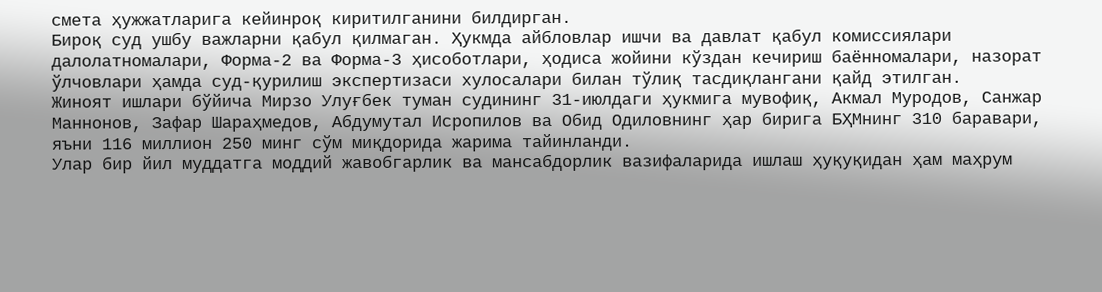смета ҳужжатларига кейинроқ киритилганини билдирган.
Бироқ суд ушбу важларни қабул қилмаган. Ҳукмда айбловлар ишчи ва давлат қабул комиссиялари далолатномалари, Форма-2 ва Форма-3 ҳисоботлари, ҳодиса жойини кўздан кечириш баённомалари, назорат ўлчовлари ҳамда суд-қурилиш экспертизаси хулосалари билан тўлиқ тасдиқлангани қайд этилган.
Жиноят ишлари бўйича Мирзо Улуғбек туман судининг 31-июлдаги ҳукмига мувофиқ, Акмал Муродов, Санжар Маннонов, Зафар Шараҳмедов, Абдумутал Исропилов ва Обид Одиловнинг ҳар бирига БҲМнинг 310 баравари, яъни 116 миллион 250 минг сўм миқдорида жарима тайинланди.
Улар бир йил муддатга моддий жавобгарлик ва мансабдорлик вазифаларида ишлаш ҳуқуқидан ҳам маҳрум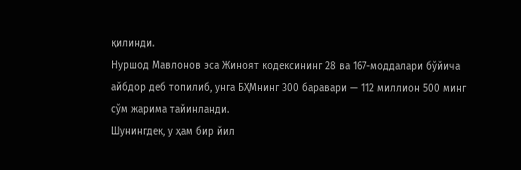қилинди.
Нуршод Мавлонов эса Жиноят кодексининг 28 ва 167-моддалари бўйича айбдор деб топилиб, унга БҲМнинг 300 баравари — 112 миллион 500 минг сўм жарима тайинланди.
Шунингдек, у ҳам бир йил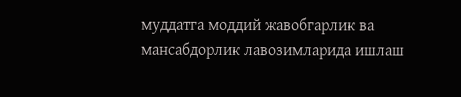муддатга моддий жавобгарлик ва мансабдорлик лавозимларида ишлаш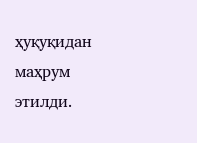ҳуқуқидан маҳрум этилди.